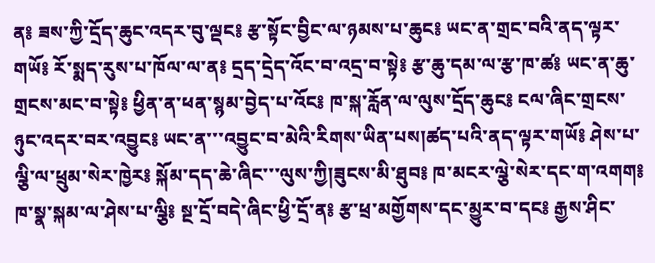ན༔ ཟས་ཀྱི་དྲོད་ཆུང་འདར་བུ་ལྡང༔ རྩ་སྟོང་བྱིང་ལ་ཉམས་པ་ཆུང༔ ཡང་ན་གྲང་བའི་ནད་ལྟར་གཡོ༔ རོ་སྨད་རུས་པ་ཁོལ་ལ་ན༔ དྲད་དྲེད་འོང་བ་འདྲ་བ་སྟེ༔ རྩ་ཆུ་དམ་ལ་རྩ་ཁ་ཚ༔ ཡང་ན་ཆུ་གྲངས་མང་བ་སྟེ༔ ཕྱིན་ན་ཕན་སྙམ་བྱེད་པ་འོང༔ ཁ་སྐ་རློན་ལ་ལུས་དྲོད་ཆུང༔ ངལ་ཞིང་གྲངས་ཉུང་འདར་བར་འབྱུང༔ ཡང་ན་་་འབྱུང་བ་མེའི་རིགས་ཡིན་པས།ཚད་པའི་ནད་ལྟར་གཡོ༔ ཤེས་པ་ལྕི་ལ་ཕྲུམ་སེར་ཁྱེར༔ སྐོམ་དད་ཆེ་ཞིང་་་ལུས་ཀྱི།ཟུངས་མི་ཐུབ༔ ཁ་མངར་ལྕེ་སེར་དང་ག་འགག༔ ཁ་སྣ་སྐམ་ལ་ཤེས་པ་ལྕི༔ སྔ་དྲོ་བདེ་ཞིང་ཕྱི་དྲོ་ན༔ རྩ་ཕྲ་མགྱོགས་དང་མྱུར་བ་དང༔ རྒྱས་ཤིང་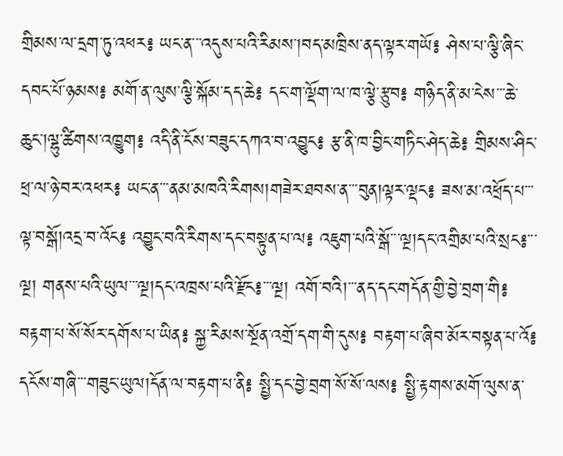གྲིམས་ལ་དྲག་ཏུ་འཕར༔ ཡང་ན་་་འདུས་པའི་རིམས་།བད་མཁྲིས་ནད་ལྟར་གཡོ༔ ཤེས་པ་ལྕི་ཞིང་དབང་པོ་ཉམས༔ མགོ་ན་ལུས་ལྕི་སྐོམ་དད་ཆེ༔ དང་ག་ལྡོག་ལ་ཁ་ལྕེ་རྩུབ༔ གཉིད་ནི་མ་ངེས་་་ཆེ་ཆུང་།ལྷུ་ཚིགས་འཁྱུག༔ འདི་ནི་ངོས་བཟུང་དཀའ་བ་འབྱུང༔ རྩ་ནི་ཁ་བྱིང་གཏིང་ཤེད་ཆེ༔ གྲིམས་ཤིང་ཕྲ་ལ་ཉེ་བར་འཕར༔ ཡང་ན་་་ནམ་མཁའི་རིགས།གཟེར་ཐབས་ན་་་བུན།ལྟར་ལྡང༔ ཟས་མ་འཕྲོད་པ་་་ལྟ་བསྒོ།འདྲ་བ་འོང༔ འབྱུང་བའི་རིགས་དང་བསྟུན་པ་ལ༔ འཇུག་པའི་སྒོ་་་ལྔ།དང་འགྲིམ་པའི་སྲང༔་་་ལྔ། གནས་པའི་ཡུལ་་་ལྔ།དང་འཁྲས་པའི་རྫོང༔་་་ལྔ། འགོ་བའི།་་་ནད་དང་གདོན་གྱི་བྱེ་བྲག་གི༔ བརྟག་པ་སོ་སོར་དགོས་པ་ཡིན༔ སྐྱ་རིམས་སྔོན་འགྲོ་དག་གི་དུས༔ བརྟག་པ་ཞིབ་མོར་བསྟན་པ་འོ༔ དངོས་གཞི་་་གཟུང་ཡུལ།དོན་ལ་བརྟག་པ་ནི༔ སྤྱི་དང་བྱེ་བྲག་སོ་སོ་ལས༔ སྤྱི་རྟགས་མགོ་ལུས་ན་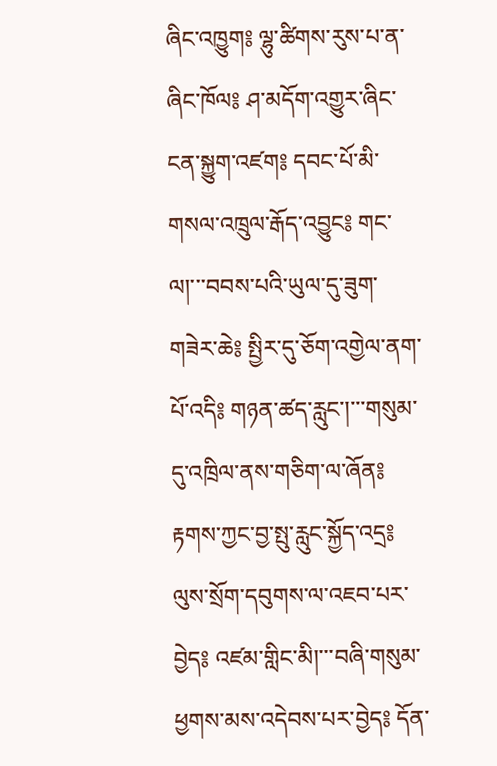ཞིང་འཁྱུག༔ ལྷུ་ཚིགས་རུས་པ་ན་ཞིང་ཁོལ༔ ཤ་མདོག་འགྱུར་ཞིང་ངན་སྐྱུག་འཛག༔ དབང་པོ་མི་གསལ་འཁྲུལ་རྒོད་འབྱུང༔ གང་ལ།་་་བབས་པའི་ཡུལ་དུ་ཟུག་གཟེར་ཆེ༔ སྤྱིར་དུ་ཅོག་འགྱེལ་ནག་པོ་འདི༔ གཉན་ཚད་རླུང་།་་་གསུམ་དུ་འཁྲིལ་ནས་གཅིག་ལ་ཞོན༔ རྟགས་ཀྱང་བྱ་སྤུ་རླུང་སྐྱོད་འདྲ༔ ལུས་སྲོག་དབུགས་ལ་འཇབ་པར་བྱེད༔ འཛམ་གླིང་མི།་་་བཞི་གསུམ་ཕྱགས་མས་འདེབས་པར་བྱེད༔ དོན་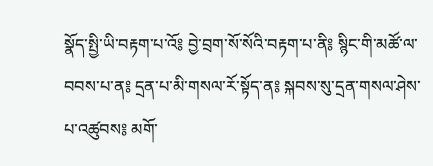སྣོད་སྤྱི་ཡི་བརྟག་པ་འོ༔ བྱེ་བྲག་སོ་སོའི་བརྟག་པ་ནི༔ སྙིང་གི་མཚོ་ལ་བབས་པ་ན༔ དྲན་པ་མི་གསལ་རོ་སྟོད་ན༔ སྐབས་སུ་དྲན་གསལ་ཤེས་པ་འཚུབས༔ མགོ་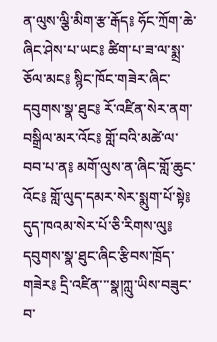ན་ལུས་ལྕི་མིག་རྩ་རྒོད༔ ཧོང་ཀྲོག་ཆེ་ཞིང་ཤེས་པ་ཡང༔ ཚིག་པ་ཟ་ལ་སྨྲ་ཅོལ་མང༔ སྙིང་ཁོང་གཟེར་ཞིང་དབུགས་སྣ་ཐུང༔ རོ་འཛིན་སེར་ནག་བསྒྲིལ་མར་འོང༔ གློ་བའི་མཚེ་ལ་བབ་པ་ན༔ མགོ་ལུས་ན་ཞིང་གློ་ཆུང་འོང༔ གློ་ལུད་དམར་སེར་སྨུག་པོ་སྟེ༔ དུད་ཁའམ་སེར་པོ་ཅི་རིགས་ལུ༔ དབུགས་སྣ་ཐུང་ཞིང་རྩིབས་ཁྲོད་གཟེར༔ དྲི་འཛིན་་་སྣ།ཀླུ་ཡིས་བཟུང་བ་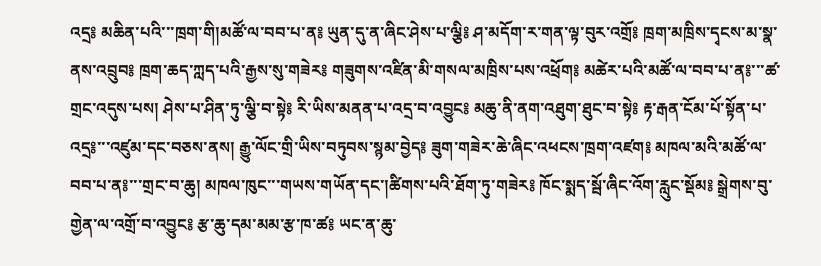འདྲ༔ མཆིན་པའི་་་ཁྲག་གི།མཚོ་ལ་བབ་པ་ན༔ ཡུན་དུ་ན་ཞིང་ཤེས་པ་ལྕི༔ ཤ་མདོག་ར་གན་ལྟ་བུར་འགྲོ༔ ཁྲག་མཁྲིས་དྭངས་མ་སྣ་ནས་འབྲུབ༔ ཁྲག་ཆད་ཀླད་པའི་རྒྱས་སུ་གཟེར༔ གཟུགས་འཛིན་མི་གསལ་མཁྲིས་པས་འཕྲོག༔ མཚེར་པའི་མཚོ་ལ་བབ་པ་ན༔་་་ཚ་གྲང་འདུས་པས། ཤེས་པ་ཤིན་ཏུ་ལྕི་བ་སྟེ༔ རི་ཡིས་མནན་པ་འདྲ་བ་འབྱུང༔ མཆུ་ནི་ནག་འཐུག་ཐུང་བ་སྟེ༔ རྟ་རྒན་ངོམ་པོ་སྟོན་པ་འདྲ༔་་་འཛུམ་དང་བཅས་ནས། རྒྱུ་ལོང་གྲི་ཡིས་བཏུབས་སྙམ་བྱེད༔ ཟུག་གཟེར་ཆེ་ཞིང་འཕངས་ཁྲག་འཛག༔ མཁལ་མའི་མཚོ་ལ་བབ་པ་ན༔་་་གྲང་བ་ཆུ། མཁལ་ཁུང་་་གཡས་གཡོན་དང་།ཚིགས་པའི་ཐོག་ཏུ་གཟེར༔ ཁོང་སྨད་སྦོ་ཞིང་འོག་རླུང་སྡོམ༔ སྒྲེགས་བུ་གྱེན་ལ་འགྲོ་བ་འབྱུང༔ རྩ་ཆུ་དམ་མམ་རྩ་ཁ་ཚ༔ ཡང་ན་ཆུ་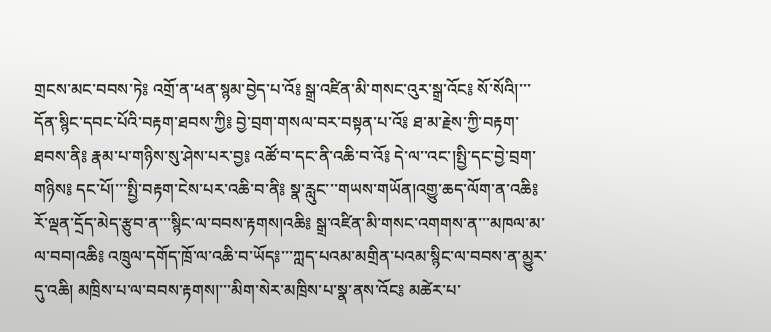གྲངས་མང་བབས་ཏེ༔ འགྲོ་ན་ཕན་སྙམ་བྱེད་པ་འོ༔ སྒྲ་འཛིན་མི་གསང་འུར་སྒྲ་འོང༔ སོ་སོའི།་་་དོན་སྙིང་དབང་པོའི་བརྟག་ཐབས་ཀྱི༔ བྱེ་བྲག་གསལ་བར་བསྟན་པ་འོ༔ ཐ་མ་རྗེས་ཀྱི་བརྟག་ཐབས་ནི༔ རྣམ་པ་གཉིས་སུ་ཤེས་པར་བྱ༔ འཚོ་བ་དང་ནི་འཆི་བ་འོ༔ དེ་ལ་་འང་།སྤྱི་དང་བྱེ་བྲག་གཉིས༔ དང་པོ།་་་སྤྱི་བརྟག་ངེས་པར་འཆི་བ་ནི༔ སྣ་རླུང་་་གཡས་གཡོན།འགྱུ་ཆད་ལོག་ན་འཆི༔ རོ་ལྡན་དྲོད་མེད་རྩུབ་ན་་་སྙིང་ལ་བབས་རྟགས།འཆི༔ སྒྲ་འཛིན་མི་གསང་འགགས་ན་་་མཁལ་མ་ལ་བབ།འཆི༔ འཁྲུལ་དགོད་ཁྲོ་ལ་འཆི་བ་ཡོད༔་་་ཀླད་པའམ་མགྲིན་པའམ་སྙིང་ལ་བབས་ན་མྱུར་དུ་འཆི། མཁྲིས་པ་ལ་བབས་རྟགས།་་་མིག་སེར་མཁྲིས་པ་སྣ་ནས་འོང༔ མཚེར་པ་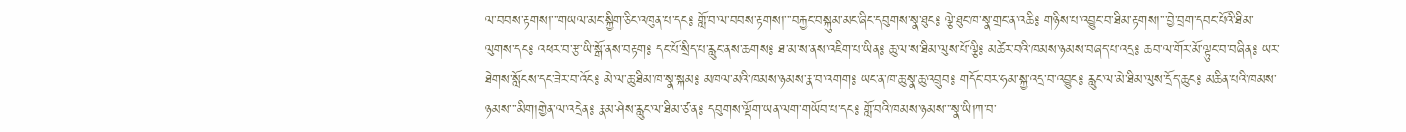ལ་བབས་རྟགས།་་་གཡལ་མང་སྐྱིག་ཅིང་འཁུན་པ་དང༔ གློ་བ་ལ་བབས་རྟགས།་་་བརྐྱང་བསྐུམ་མང་ཞིང་དབུགས་སྣ་ཐུང༔ ལྕེ་ཐུང་ཁ་སྣ་གྲང་ན་འཆི༔ གཉིས་པ་འབྱུང་བ་ཐིམ་རྟགས།་་་བྱེ་བྲག་དབང་པོའི་ཐིམ་ལུགས་དང༔ འཕར་བ་རྩ་ཡི་སྒོ་ནས་བརྟག༔ དང་པོ་སྲིད་པ་རླུང་ནས་ཆགས༔ ཐ་མ་ས་ནས་འཇིག་པ་ཡིན༔ ཆུ་ལ་ས་ཐིམ་ལུས་པོ་ལྕི༔ མཚེར་བའི་ཁམས་ཉམས་བཞད་པ་འདྲ༔ ཆབ་ལ་གོར་མོ་ལྟུང་བ་བཞིན༔ ཡར་ཐེགས་སློངས་དང་ཟེར་བ་འོང༔ མེ་ལ་ཆུ་ཐིམ་ཁ་སྣ་སྐམ༔ མཁལ་མའི་ཁམས་ཉམས་རྣ་བ་འགག༔ ཡང་ན་ཁ་ཆུ་སྣ་ཆུ་འབྲུབ༔ གདོང་བར་ཧམ་སྐྱ་འདྲ་བ་འབྱུང༔ རླུང་ལ་མེ་ཐིམ་ལུས་དྲོད་ཆུང༔ མཆིན་པའི་ཁམས་ཉམས་་་མིག།གྱེན་ལ་འདྲེན༔ རྣམ་ཤེས་རླུང་ལ་ཐིམ་ཙ་ན༔ དབུགས་ལྡོག་ཡན་ལག་གཡོབ་པ་དང༔ གློ་བའི་ཁམས་ཉམས་་་སྣ་ཡི།ཀ་བ་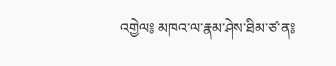འགྱེལ༔ མཁའ་ལ་རྣམ་ཤེས་ཐིམ་ཙ་ན༔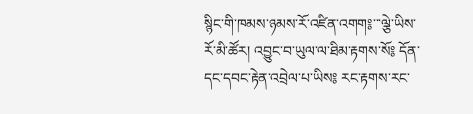སྙིང་གི་ཁམས་ཉམས་རོ་འཛིན་འགག༔་་་ལྕེ་ཡིས་རོ་མི་ཚོར། འབྱུང་བ་ཡུལ་ལ་ཐིམ་རྟགས་སོ༔ དོན་དང་དབང་རྟེན་འབྲེལ་པ་ཡིས༔ རང་རྟགས་རང་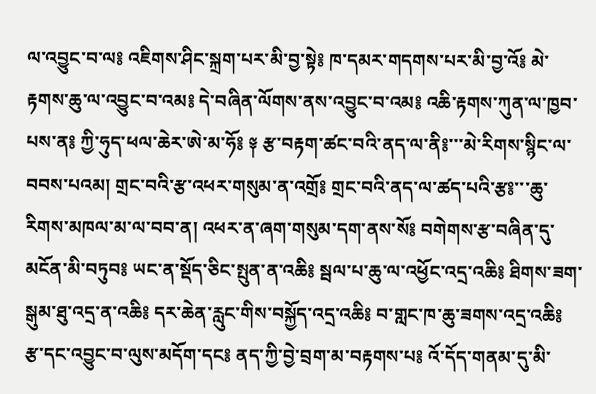ལ་འབྱུང་བ་ལ༔ འཇིགས་ཤིང་སྐྲག་པར་མི་བྱ་སྟེ༔ ཁ་དམར་གདགས་པར་མི་བྱ་འོ༔ མེ་རྟགས་ཆུ་ལ་འབྱུང་བ་འམ༔ དེ་བཞིན་ལོགས་ནས་འབྱུང་བ་འམ༔ འཆི་རྟགས་ཀུན་ལ་ཁྱབ་པས་ན༔ ཀྱི་ཧུད་ཕལ་ཆེར་ཨེ་མ་ཧོ༔ ༈ རྩ་བརྟག་ཚང་བའི་ནད་ལ་ནི༔་་་མེ་རིགས་སྙིང་ལ་བབས་པའམ། གྲང་བའི་རྩ་འཕར་གསུམ་ན་འགྲོ༔ གྲང་བའི་ནད་ལ་ཚད་པའི་རྩ༔་་་ཆུ་རིགས་མཁལ་མ་ལ་བབ་ན། འཕར་ན་ཞག་གསུམ་དག་ནས་སོ༔ བགེགས་རྩ་བཞིན་དུ་མངོན་མི་བཏུབ༔ ཡང་ན་སྡོད་ཅིང་སྤུན་ན་འཆི༔ སྦལ་པ་ཆུ་ལ་འཕྱོང་འདྲ་འཆི༔ ཐིགས་ཟག་སྒུམ་ཐུ་འདྲ་ན་འཆི༔ དར་ཆེན་རླུང་གིས་བསྐྱོད་འདྲ་འཆི༔ བ་གླང་ཁ་ཆུ་ཟགས་འདྲ་འཆི༔ རྩ་དང་འབྱུང་བ་ལུས་མདོག་དང༔ ནད་ཀྱི་བྱེ་བྲག་མ་བརྟགས་པ༔ འོ་དོད་གནམ་དུ་མི་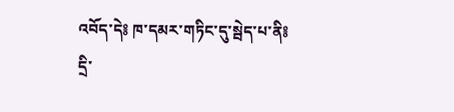འབོད་དེ༔ ཁ་དམར་གཏིང་དུ་སྦེད་པ་ནི༔ དྲི་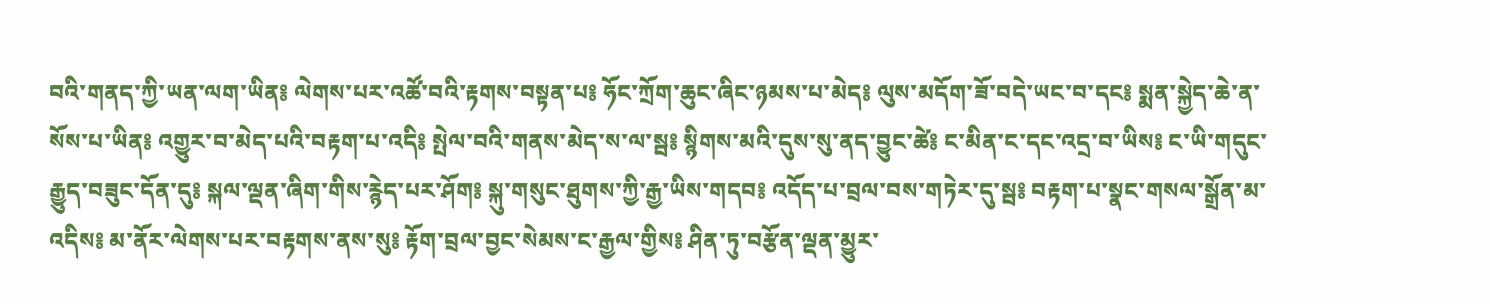བའི་གནད་ཀྱི་ཡན་ལག་ཡིན༔ ལེགས་པར་འཚོ་བའི་རྟགས་བསྟན་པ༔ ཧོང་ཀྲོག་ཆུང་ཞིང་ཉམས་པ་མེད༔ ལུས་མདོག་ཟོ་བདེ་ཡང་བ་དང༔ སྨན་སྐྱེད་ཆེ་ན་སོས་པ་ཡིན༔ འགྱུར་བ་མེད་པའི་བརྟག་པ་འདི༔ སྤེལ་བའི་གནས་མེད་ས་ལ་སྦ༔ སྙིགས་མའི་དུས་སུ་ནད་བྱུང་ཚེ༔ ང་མིན་ང་དང་འདྲ་བ་ཡིས༔ ང་ཡི་གདུང་རྒྱུད་བཟུང་དོན་དུ༔ སྐལ་ལྡན་ཞིག་གིས་རྙེད་པར་ཤོག༔ སྐུ་གསུང་ཐུགས་ཀྱི་རྒྱ་ཡིས་གདབ༔ འདོད་པ་བྲལ་བས་གཏེར་དུ་སྦ༔ བརྟག་པ་སྣང་གསལ་སྒྲོན་མ་འདིས༔ མ་ནོར་ལེགས་པར་བརྟགས་ནས་སུ༔ རྟོག་བྲལ་བྱང་སེམས་ང་རྒྱལ་གྱིས༔ ཤིན་ཏུ་བརྩོན་ལྡན་མྱུར་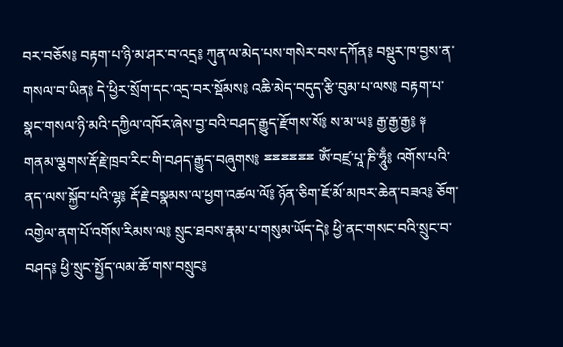བར་བཅོས༔ བརྟག་པ་ཉི་མ་ཤར་བ་འདྲ༔ ཀུན་ལ་མེད་པས་གསེར་བས་དཀོན༔ བསྡུར་ཁ་བྱས་ན་གསལ་བ་ཡིན༔ དེ་ཕྱིར་སྲོག་དང་འདྲ་བར་སྡོམས༔ འཆི་མེད་བདུད་རྩི་བུམ་པ་ལས༔ བརྟག་པ་སྣང་གསལ་ཉི་མའི་དཀྱིལ་འཁོར་ཞེས་བྱ་བའི་བཤད་རྒྱུད་རྫོགས་སོ༔ ས་མ་ཡ༔ རྒྱ་རྒྱ་རྒྱ༔ ༈ གནམ་ལྕགས་རྡོ་རྗེ་ཁྲབ་རིང་གི་བཤད་རྒྱུད་བཞུགས༔ ྈྈྈྈྈྈ ཨོཾ་བཛྲ་པཱ་ཎི་ཧཱུྃ༔ འགོས་པའི་ནད་ལས་སྐྱོབ་པའི་ལྷ༔ རྡོ་རྗེ་བསྣམས་ལ་ཕྱག་འཚལ་ལོ༔ ཉོན་ཅིག་ཇོ་མོ་མཁར་ཆེན་བཟའ༔ ཅོག་འགྱེལ་ནག་པོ་འགོས་རིམས་ལ༔ སྲུང་ཐབས་རྣམ་པ་གསུམ་ཡོད་དེ༔ ཕྱི་ནང་གསང་བའི་སྲུང་བ་བཤད༔ ཕྱི་སྲུང་སྤྱོད་ལམ་ཆོ་གས་བསྲུང༔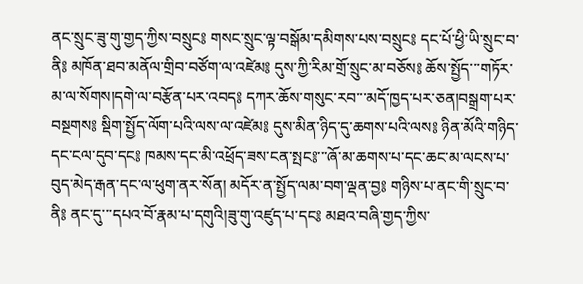ནང་སྲུང་ཟུ་གུ་གྱད་ཀྱིས་བསྲུང༔ གསང་སྲུང་ལྟ་བསྒོམ་དམིགས་པས་བསྲུང༔ དང་པོ་ཕྱི་ཡི་སྲུང་བ་ནི༔ མཁོན་ཐབ་མནོལ་གྲིབ་བཙོག་ལ་འཛེམ༔ དུས་ཀྱི་རིམ་གྲོ་སྲུང་མ་བཅོས༔ ཆོས་སྤྱོད་་་གཏོར་མ་ལ་སོགས།དགེ་ལ་བརྩོན་པར་འབད༔ དཀར་ཆོས་གསུང་རབ་་་མདོ་ཁྱད་པར་ཅན།བསྒྲག་པར་བསྔགས༔ སྡིག་སྤྱོད་ལོག་པའི་ལས་ལ་འཛེམ༔ དུས་མིན་ཉིད་དུ་ཆགས་པའི་ལས༔ ཉིན་མོའི་གཉིད་དང་ངལ་དུབ་དང༔ ཁམས་དང་མི་འཕྲོད་ཟས་ངན་སྤང༔་་་ཞོ་མ་ཆགས་པ་དང་ཆང་མ་ལངས་པ་བུད་མེད་རྒན་དང་ལ་ཕུག་ནར་སོན། མདོར་ན་སྤྱོད་ལམ་བག་ལྡན་བྱ༔ གཉིས་པ་ནང་གི་སྲུང་བ་ནི༔ ནང་དུ་་་དཔའ་བོ་རྣམ་པ་དགུའི།ཟུ་གུ་འཛུད་པ་དང༔ མཐའ་བཞི་གྱད་ཀྱིས་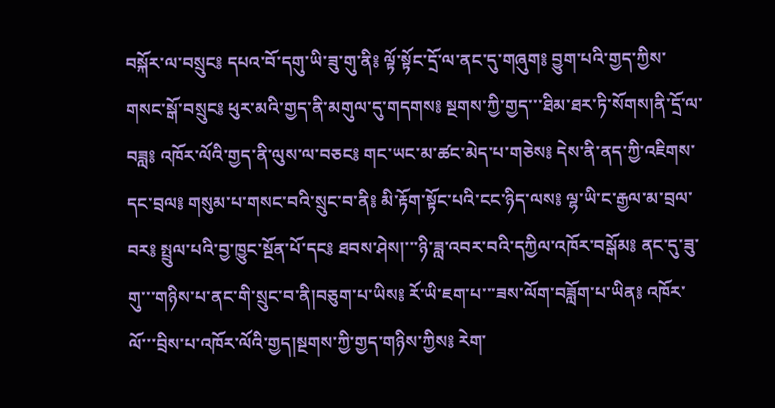བསྐོར་ལ་བསྲུང༔ དཔའ་བོ་དགུ་ཡི་ཟུ་གུ་ནི༔ ལྟོ་སྟོང་དྲོ་ལ་ནང་དུ་གཞུག༔ བྱུག་པའི་གྱད་ཀྱིས་གསང་སྒོ་བསྲུང༔ ཕུར་མའི་གྱད་ནི་མགུལ་དུ་གདགས༔ སྔགས་ཀྱི་གྱད་་་ཐིམ་ཐར་ཏི་སོགས།ནི་དྲོ་ལ་བཟླ༔ འཁོར་ལོའི་གྱད་ནི་ལུས་ལ་བཅང༔ གང་ཡང་མ་ཚང་མེད་པ་གཅེས༔ དེས་ནི་ནད་ཀྱི་འཇིགས་དང་བྲལ༔ གསུམ་པ་གསང་བའི་སྲུང་བ་ནི༔ མི་རྟོག་སྟོང་པའི་ངང་ཉིད་ལས༔ ལྷ་ཡི་ང་རྒྱལ་མ་བྲལ་བར༔ སྤྲུལ་པའི་བྱ་ཁྱུང་སྔོན་པོ་དང༔ ཐབས་ཤེས།་་་ཉི་ཟླ་འབར་བའི་དཀྱིལ་འཁོར་བསྒོམ༔ ནང་དུ་ཟུ་གུ་་་གཉིས་པ་ནང་གི་སྲུང་བ་ནི།བཅུག་པ་ཡིས༔ རོ་ཡི་ཇག་པ་་་ཟས་ལོག་བཟློག་པ་ཡིན༔ འཁོར་ལོ་་་བྲིས་པ་འཁོར་ལོའི་གྱད།སྔགས་ཀྱི་གྱད་གཉིས་ཀྱིས༔ རེག་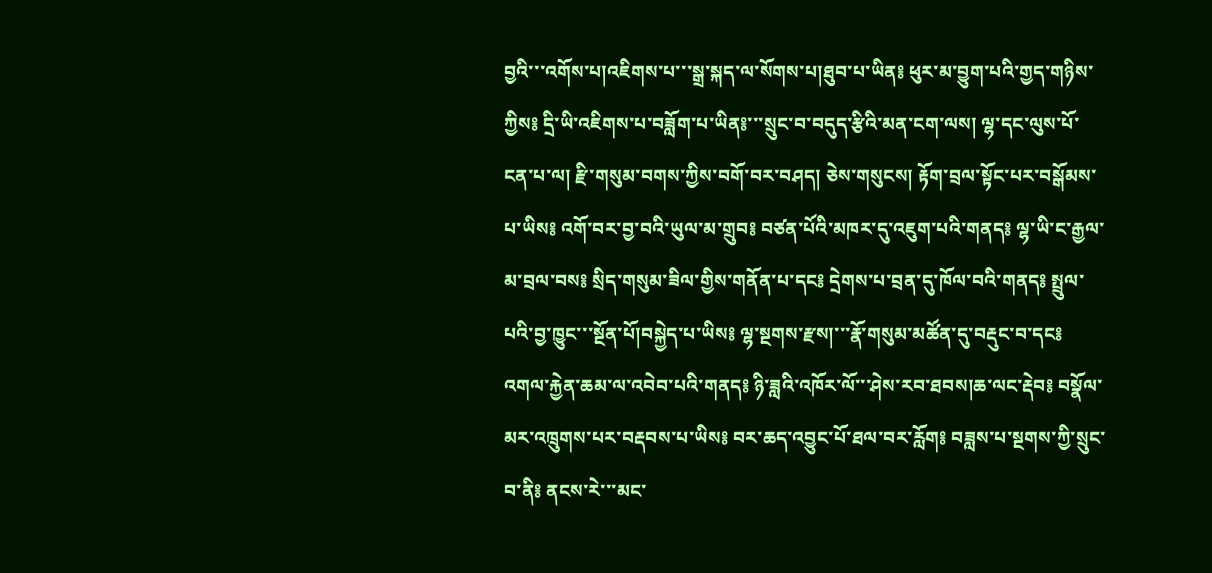བྱའི་་་འགོས་པ།འཇིགས་པ་་་སྒྲ་སྐད་ལ་སོགས་པ།ཐུབ་པ་ཡིན༔ ཕུར་མ་བྱུག་པའི་གྱད་གཉིས་ཀྱིས༔ དྲི་ཡི་འཇིགས་པ་བཟློག་པ་ཡིན༔་་་སྲུང་བ་བདུད་རྩིའི་མན་ངག་ལས། ལྷ་དང་ལུས་པོ་ངན་པ་ལ། རྫི་གསུམ་བགས་ཀྱིས་བགོ་བར་བཤད། ཅེས་གསུངས། རྟོག་བྲལ་སྟོང་པར་བསྒོམས་པ་ཡིས༔ འགོ་བར་བྱ་བའི་ཡུལ་མ་གྲུབ༔ བཙན་པོའི་མཁར་དུ་འཇུག་པའི་གནད༔ ལྷ་ཡི་ང་རྒྱལ་མ་བྲལ་བས༔ སྲིད་གསུམ་ཟིལ་གྱིས་གནོན་པ་དང༔ དྲེགས་པ་བྲན་དུ་ཁོལ་བའི་གནད༔ སྤྲུལ་པའི་བྱ་ཁྱུང་་་སྔོན་པོ།བསྐྱེད་པ་ཡིས༔ ལྷ་སྔགས་རྫས།་་་རྣོ་གསུམ་མཚོན་དུ་བརྡུང་བ་དང༔ འགལ་རྐྱེན་ཆམ་ལ་འབེབ་པའི་གནད༔ ཉི་ཟླའི་འཁོར་ལོ་་་ཤེས་རབ་ཐབས།ཆ་ལང་རྡེབ༔ བསྣོལ་མར་འཁྲུགས་པར་བརྡབས་པ་ཡིས༔ བར་ཆད་འབྱུང་པོ་ཐལ་བར་རློག༔ བཟླས་པ་སྔགས་ཀྱི་སྲུང་བ་ནི༔ ནངས་རེ་་་མང་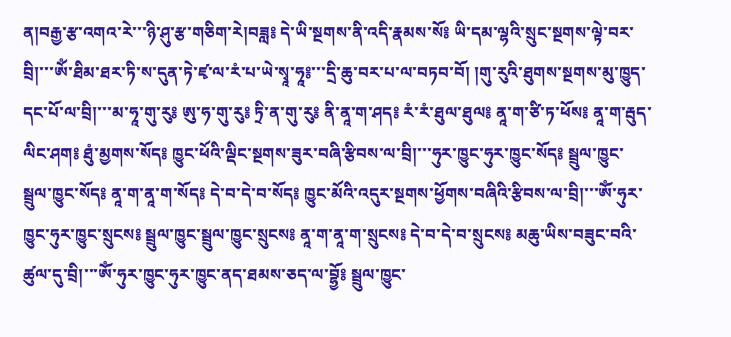ན།བརྒྱ་རྩ་འགའ་རེ་་་ཉི་ཤུ་རྩ་གཅིག་རེ།བཟླ༔ དེ་ཡི་སྔགས་ནི་འདི་རྣམས་སོ༔ ཡི་དམ་ལྷའི་སྲུང་སྔགས་ལྟེ་བར་བྲི།་་་ཨོཾ་ཐིམ་ཐར་ཏི་ས་དུན་ཏེ་ཛྭ་ལ་རཾ་པ་ཡེ་སྭཱ་ཧཱ༔་་་དྲི་ཆུ་བར་པ་ལ་བཏབ་བོ། །གུ་རུའི་ཐུགས་སྔགས་མུ་ཁྱུད་དང་པོ་ལ་བྲི།་་་མ་ཧཱ་གུ་རུ༔ ཨུ་ཧ་གུ་རུ༔ ཏྲི་ན་གུ་རུ༔ ནི་ནཱ་ག་ཤད༔ རཾ་རཾ་ཐུལ་ཐུལ༔ ནཱ་ག་ཙི་ཏ་ཕོས༔ ནཱ་ག་རྦུད་ལིང་ཤག༔ ཐུཾ་མྱགས་སོད༔ ཁྱུང་ཕོའི་ལྡིང་སྔགས་ཟུར་བཞི་རྩིབས་ལ་བྲི།་་་ཧུར་ཁྱུང་ཧུར་ཁྱུང་སོད༔ སྦྲུལ་ཁྱུང་སྦྲུལ་ཁྱུང་སོད༔ ནཱ་ག་ནཱ་ག་སོད༔ དེ་བ་དེ་བ་སོད༔ ཁྱུང་མོའི་འདུར་སྔགས་ཕྱོགས་བཞིའི་རྩིབས་ལ་བྲི།་་་ཨོཾ་ཧུར་ཁྱུང་ཧུར་ཁྱུང་སྲུངས༔ སྦྲུལ་ཁྱུང་སྦྲུལ་ཁྱུང་སྲུངས༔ ནཱ་ག་ནཱ་ག་སྲུངས༔ དེ་བ་དེ་བ་སྲུངས༔ མཆུ་ཡིས་བཟུང་བའི་ཚུལ་དུ་བྲི།་་་ཨོཾ་ཧུར་ཁྱུང་ཧུར་ཁྱུང་ནད་ཐམས་ཅད་ལ་བྷྱོ༔ སྦྲུལ་ཁྱུང་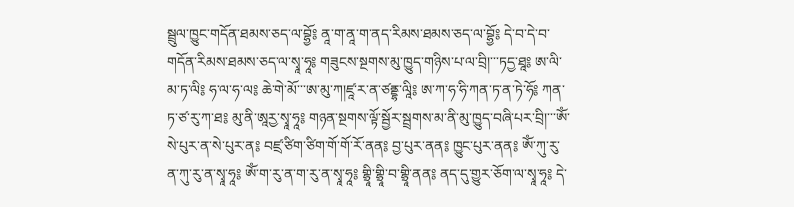སྦྲུལ་ཁྱུང་གདོན་ཐམས་ཅད་ལ་བྷྱོ༔ ནཱ་ག་ནཱ་ག་ནད་རིམས་ཐམས་ཅད་ལ་བྷྱོ༔ དེ་བ་དེ་བ་གདོན་རིམས་ཐམས་ཅད་ལ་སྭཱ་ཧཱ༔ གཟུངས་སྔགས་མུ་ཁྱུད་གཉིས་པ་ལ་བྲི།་་་ཏདྱ་ཐཱ༔ ཨ་ལི་མ་ཏ་ལི༔ ཧ་ལ་ཧ་ལ༔ ཆེ་གེ་མོ་་་ཨ་མུ་ཀ།ཛཱ་ར་ན་ཙནྡྷ་ལཱི༔ ཨ་ཀ་ཧ་ཧི་ཀན་ཏ་ན་ཏེ་ཧོ༔ ཀན་ཏ་ཙ་རུ་ཀ་ཐ༔ མུ་ནི་ཨཱརྱ་སྭཱ་ཧཱ༔ གཉན་སྔགས་ལྟོ་སྦྱོར་སྦྲགས་མ་ནི་མུ་ཁྱུད་བཞི་པར་བྲི།་་་ཨོཾ་སེ་པུར་ན་སེ་པུར་ན༔ བཛྲ་ཙིག་ཙིག་གོ་གོ་རོ་ནན༔ བྱ་པུར་ནན༔ ཁྱུང་པུར་ནན༔ ཨོཾ་ཀུ་རུ་ན་ཀུ་རུ་ན་སྭཱ་ཧཱ༔ ཨོཾ་ག་རུ་ན་ག་རུ་ན་སྭཱ་ཧཱ༔ གྷྲཱི་གྷྲཱི་བ་གྷྲཱི་ནན༔ ནད་དུ་གྱུར་ཅོག་ལ་སྭཱ་ཧཱ༔ དེ་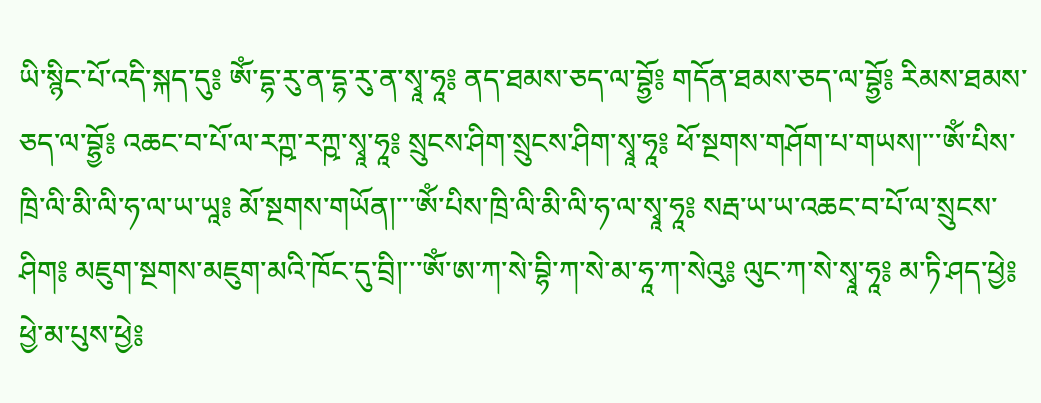ཡི་སྙིང་པོ་འདི་སྐད་དུ༔ ཨོཾ་དྷ་རུ་ན་དྷ་རུ་ན་སྭཱ་ཧཱ༔ ནད་ཐམས་ཅད་ལ་བྷྱོ༔ གདོན་ཐམས་ཅད་ལ་བྷྱོ༔ རིམས་ཐམས་ཅད་ལ་བྷྱོ༔ འཆང་བ་པོ་ལ་རཀྵ་རཀྵ་སྭཱ་ཧཱ༔ སྲུངས་ཤིག་སྲུངས་ཤིག་སྭཱ་ཧཱ༔ ཕོ་སྔགས་གཤོག་པ་གཡས།་་་ཨོཾ་པིས་ཁྲི་ལི་མི་ལི་ཧ་ལ་ཡ་ཡཱ༔ མོ་སྔགས་གཡོན།་་་ཨོཾ་པིས་ཁྲི་ལི་མི་ལི་ཧ་ལ་སྭཱ་ཧཱ༔ སརྦ་ཡ་ཡ་འཆང་བ་པོ་ལ་སྲུངས་ཤིག༔ མཇུག་སྔགས་མཇུག་མའི་ཁོང་དུ་བྲི།་་་ཨོཾ་ཨ་ཀ་སེ་བྷི་ཀ་སེ་མ་ཧཱ་ཀ་སེའུ༔ ལུང་ཀ་སེ་སྭཱ་ཧཱ༔ མ་ཏི་ཤད་ཕྱེ༔ ཕྱེ་མ་པུས་ཕྱེ༔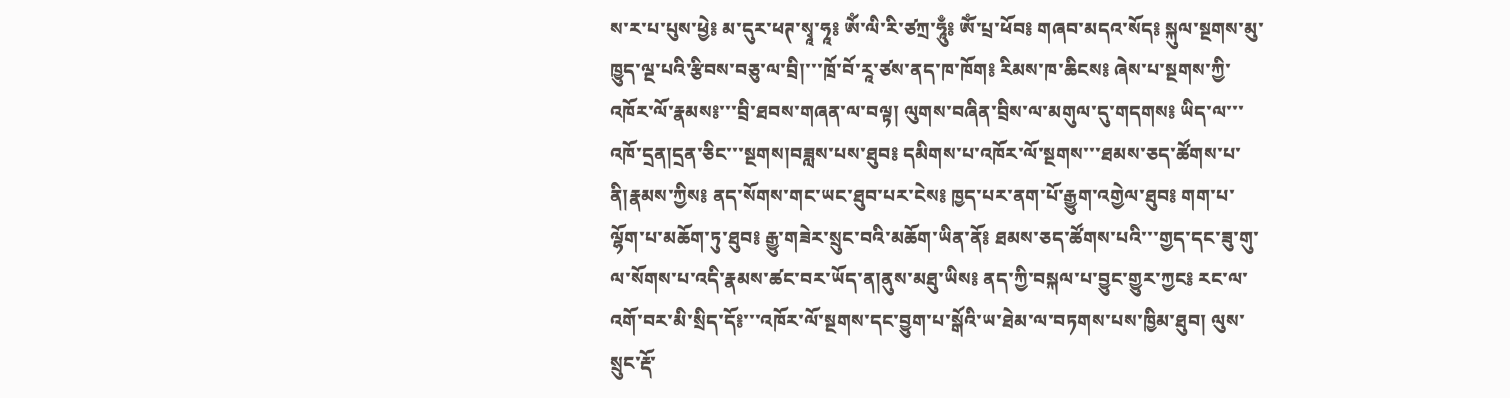ས་ར་པ་པུས་ཕྱེ༔ མ་དུར་ཕཊ་སྭཱ་ཧཱ༔ ཨོཾ་ལི་རི་ཙཀྲ་ཧཱུྃ༔ ཨོཾ་པྲ་ཕོབ༔ གཞབ་མདའ་སོད༔ སྐུལ་སྔགས་མུ་ཁྱུད་ལྔ་པའི་རྩིབས་བཅུ་ལ་བྲི།་་་ཁྲོ་བོ་རཱ་ཙས་ནད་ཁ་ཁོག༔ རིམས་ཁ་ཆིངས༔ ཞེས་པ་སྔགས་ཀྱི་འཁོར་ལོ་རྣམས༔་་་བྲི་ཐབས་གཞན་ལ་བལྟ། ལུགས་བཞིན་བྲིས་ལ་མགུལ་དུ་གདགས༔ ཡིད་ལ་་་འཁོ་དྲན།དྲན་ཅིང་་་སྔགས།བཟླས་པས་ཐུབ༔ དམིགས་པ་འཁོར་ལོ་སྔགས་་་ཐམས་ཅད་ཚོགས་པ་ནི།རྣམས་ཀྱིས༔ ནད་སོགས་གང་ཡང་ཐུབ་པར་ངེས༔ ཁྱད་པར་ནག་པོ་རྒྱུག་འགྱེལ་ཐུབ༔ གག་པ་ལྷོག་པ་མཆོག་ཏུ་ཐུབ༔ རྒྱུ་གཟེར་སྲུང་བའི་མཆོག་ཡིན་ནོ༔ ཐམས་ཅད་ཚོགས་པའི་་་གྱད་དང་ཟུ་གུ་ལ་སོགས་པ་འདི་རྣམས་ཚང་བར་ཡོད་ན།ནུས་མཐུ་ཡིས༔ ནད་ཀྱི་བསྐལ་པ་བྱུང་གྱུར་ཀྱང༔ རང་ལ་འགོ་བར་མི་སྲིད་དོ༔་་་འཁོར་ལོ་སྔགས་དང་བྱུག་པ་སྒོའི་ཡ་ཐེམ་ལ་བཏགས་པས་ཁྱིམ་ཐུབ། ལུས་སྲུང་རྡོ་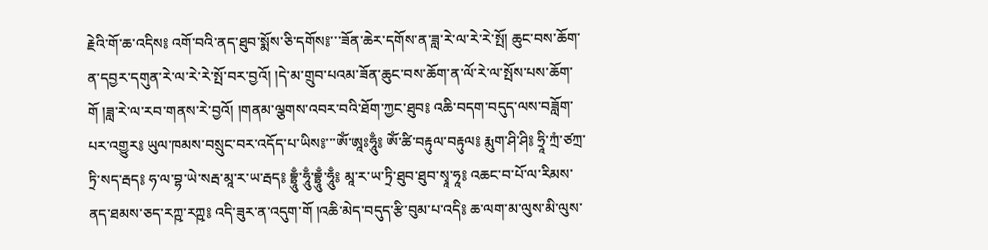རྗེའི་གོ་ཆ་འདིས༔ འགོ་བའི་ནད་ཐུབ་སྨོས་ཅི་དགོས༔་་་ཟོན་ཆེར་དགོས་ན་ཟླ་རེ་ལ་རེ་རེ་སྤོ། ཆུང་བས་ཆོག་ན་དབྱར་དགུན་རེ་ལ་རེ་རེ་སྤོ་བར་བྱའོ། །དེ་མ་གྲུབ་པའམ་ཟོན་ཆུང་བས་ཆོག་ན་ལོ་རེ་ལ་སྤོས་པས་ཆོག་གོ །ཟླ་རེ་ལ་རབ་གནས་རེ་བྱའོ། །གནམ་ལྕགས་འབར་བའི་ཐོག་ཀྱང་ཐུབ༔ འཆི་བདག་བདུད་ལས་བཟློག་པར་འགྱུར༔ ཡུལ་ཁམས་བསྲུང་བར་འདོད་པ་ཡིས༔་་་ཨོཾ་ཨཱཿཧཱུྃ༔ ཨོཾ་ཚི་བརྟུལ་བརྟུལ༔ རྨུག་ཤི་ཤི༔ ཧྲཱི་ཀྲཾ་ཙཀྲ་ཏྲི་སད་རྦད༔ ཧ་ལ་བྷ་ཡེ་སརྦ་མཱ་ར་ཡ་རྦད༔ བྷྲཱུྃ་ཧཱུྃ་བྷྲཱུྃ་ཧཱུྃ༔ མཱ་ར་ཡ་ཏྲི་ཐུབ་ཐུབ་སྭཱ་ཧཱ༔ འཆང་བ་པོ་ལ་རིམས་ནད་ཐམས་ཅད་རཀྵ་རཀྵ༔ འདི་ཟུར་ན་འདུག་གོ །འཆི་མེད་བདུད་རྩི་བུམ་པ་འདི༔ ཆ་ལག་མ་ལུས་མི་ལུས་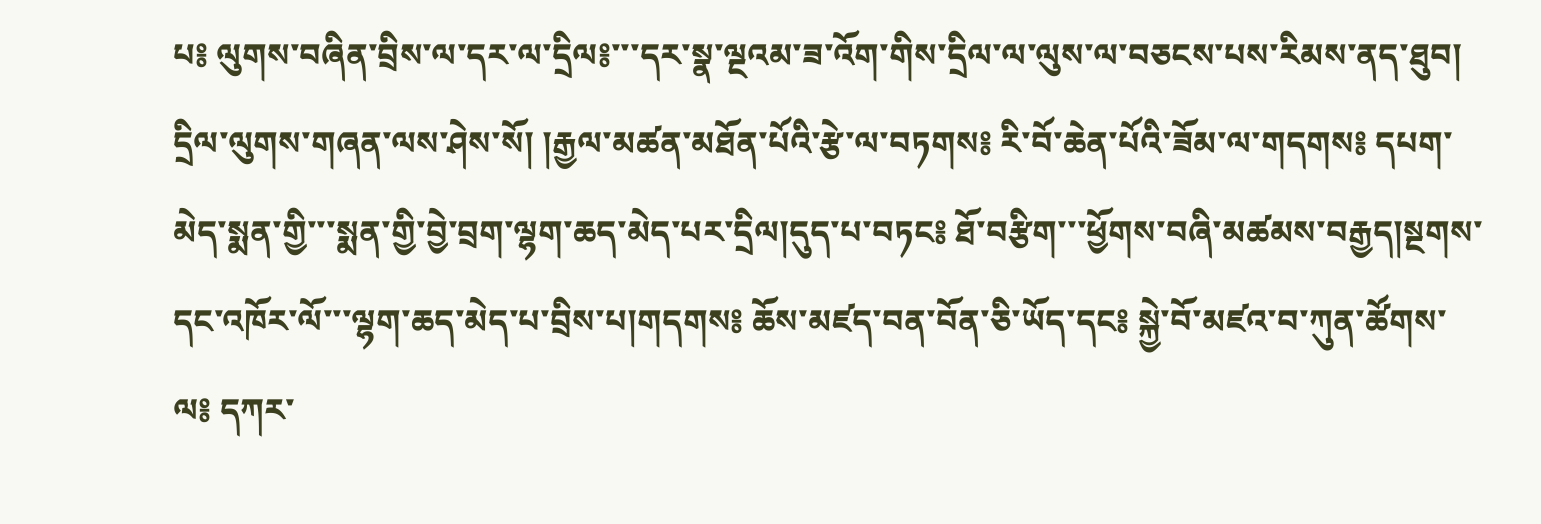པ༔ ལུགས་བཞིན་བྲིས་ལ་དར་ལ་དྲིལ༔་་་དར་སྣ་ལྔའམ་ཟ་འོག་གིས་དྲིལ་ལ་ལུས་ལ་བཅངས་པས་རིམས་ནད་ཐུབ། དྲིལ་ལུགས་གཞན་ལས་ཤེས་སོ། །རྒྱལ་མཚན་མཐོན་པོའི་རྩེ་ལ་བཏགས༔ རི་བོ་ཆེན་པོའི་ཟོམ་ལ་གདགས༔ དཔག་མེད་སྨན་གྱི་་་སྨན་གྱི་བྱེ་བྲག་ལྷག་ཆད་མེད་པར་དྲིལ།དུད་པ་བཏང༔ ཐོ་བརྩིག་་་ཕྱོགས་བཞི་མཚམས་བརྒྱད།སྔགས་དང་འཁོར་ལོ་་་ལྷག་ཆད་མེད་པ་བྲིས་པ།གདགས༔ ཆོས་མཛད་བན་བོན་ཅི་ཡོད་དང༔ སྐྱེ་བོ་མཛའ་བ་ཀུན་ཚོགས་ལ༔ དཀར་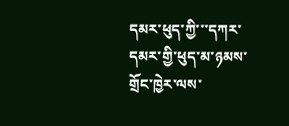དམར་ཕུད་ཀྱི་་་དཀར་དམར་གྱི་ཕུད་མ་ཉམས་གྲོང་ཁྱེར་ལས་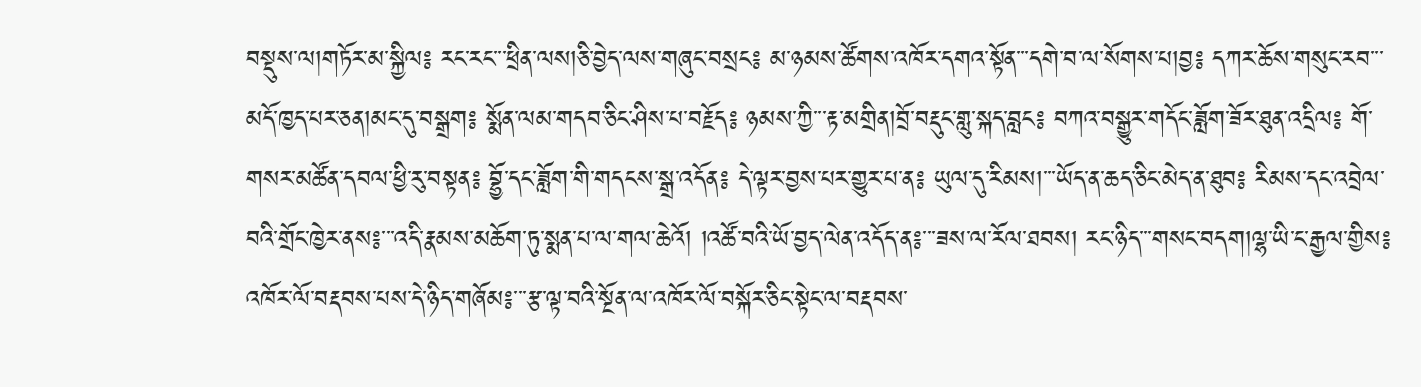བསྡུས་ལ།གཏོར་མ་སྐྱིལ༔ རང་རང་་་ཕྲིན་ལས།ཅི་བྱེད་ལས་གཞུང་བསྲང༔ མ་ཉམས་ཚོགས་འཁོར་དགའ་སྟོན་་་དགེ་བ་ལ་སོགས་པ།བྱ༔ དཀར་ཆོས་གསུང་རབ་་་མདོ་ཁྱད་པར་ཅན།མང་དུ་བསྒྲག༔ སྨོན་ལམ་གདབ་ཅིང་ཤིས་པ་བརྗོད༔ ཉམས་ཀྱི་་་རྟ་མགྲིན།བྲོ་བརྡུང་གླུ་སྐད་བླང༔ བཀའ་བསྒྱུར་གདོང་ཟློག་ཟོར་ཐུན་འདྲིལ༔ གོ་གསར་མཚོན་དབལ་ཕྱི་རུ་བསྟན༔ བྷྱོ་དང་ཟློག་གི་གདངས་སྒྲ་འདོན༔ དེ་ལྟར་བྱས་པར་གྱུར་པ་ན༔ ཡུལ་དུ་རིམས།་་་ཡོད་ན་ཆད་ཅིང་མེད་ན་ཐུབ༔ རིམས་དང་འབྲེལ་བའི་གྲོང་ཁྱེར་ནས༔་་་འདི་རྣམས་མཆོག་ཏུ་སྨན་པ་ལ་གལ་ཆེའོ། །འཚོ་བའི་ཡོ་བྱད་ལེན་འདོད་ན༔་་་ཟས་ལ་རོལ་ཐབས། རང་ཉིད་་་གསང་བདག།ལྷ་ཡི་ང་རྒྱལ་གྱིས༔ འཁོར་ལོ་བརྡབས་པས་དེ་ཉིད་གཞོམ༔་་་རྩ་ལྟ་བའི་སྔོན་ལ་འཁོར་ལོ་བསྐོར་ཅིང་སྟེང་ལ་བརྡབས་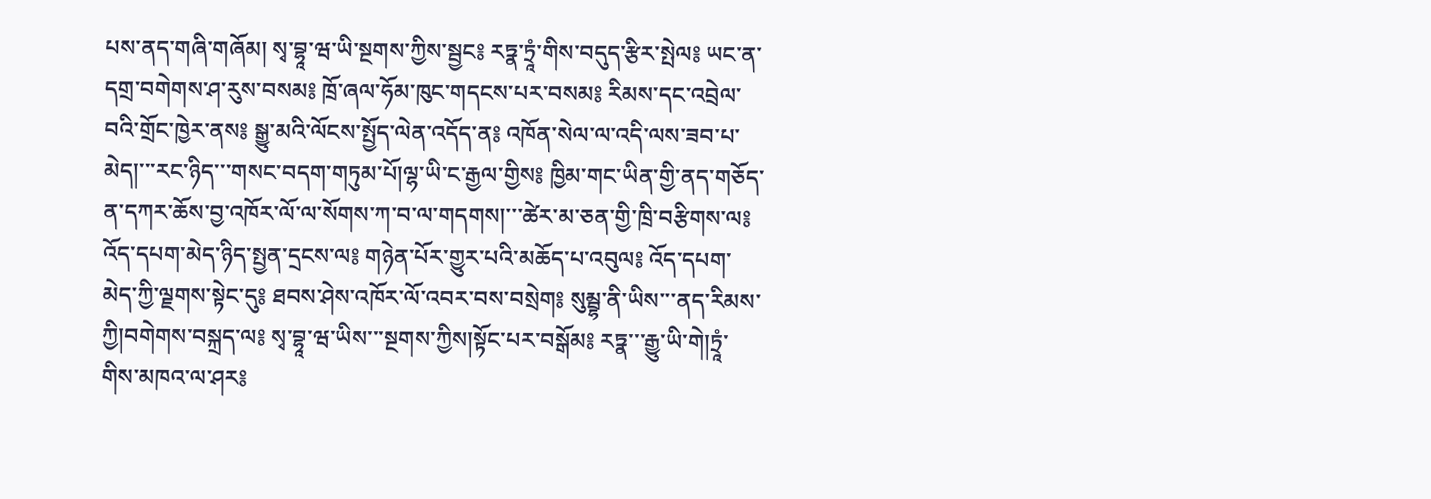པས་ནད་གཞི་གཞོམ། སྭ་བྷཱ་ཝ་ཡི་སྔགས་ཀྱིས་སྦྱང༔ རཏྣ་ཏྲཱཾ་གིས་བདུད་རྩིར་སྤེལ༔ ཡང་ན་དགྲ་བགེགས་ཤ་རུས་བསམ༔ ཁྲོ་ཞལ་ཧོམ་ཁུང་གདངས་པར་བསམ༔ རིམས་དང་འབྲེལ་བའི་གྲོང་ཁྱེར་ནས༔ སྒྱུ་མའི་ལོངས་སྤྱོད་ལེན་འདོད་ན༔ འཁོན་སེལ་ལ་འདི་ལས་ཟབ་པ་མེད།་་་རང་ཉིད་་་གསང་བདག་གཏུམ་པོ།ལྷ་ཡི་ང་རྒྱལ་གྱིས༔ ཁྱིམ་གང་ཡིན་གྱི་ནད་གཅོད་ན་དཀར་ཆོས་བྱ་འཁོར་ལོ་ལ་སོགས་ཀ་བ་ལ་གདགས།་་་ཚེར་མ་ཅན་གྱི་ཁྲི་བརྩིགས་ལ༔ འོད་དཔག་མེད་ཉིད་སྤྱན་དྲངས་ལ༔ གཉེན་པོར་གྱུར་པའི་མཆོད་པ་འབུལ༔ འོད་དཔག་མེད་ཀྱི་ལྗགས་སྟེང་དུ༔ ཐབས་ཤེས་འཁོར་ལོ་འབར་བས་བསྲེག༔ སུམྦྷ་ནི་ཡིས་་་ནད་རིམས་ཀྱི།བགེགས་བསྐྲད་ལ༔ སྭ་བྷཱ་ཝ་ཡིས་་་སྔགས་ཀྱིས།སྟོང་པར་བསྒོམ༔ རཏྣ་་་རྒྱུ་ཡི་གེ།ཏྲཱཾ་གིས་མཁའ་ལ་ཤར༔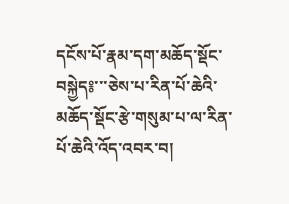དངོས་པོ་རྣམ་དག་མཆོད་སྡོང་བསྐྱེད༔་་་ཅེས་པ་རིན་པོ་ཆེའི་མཆོད་སྡོང་རྩེ་གསུམ་པ་ལ་རིན་པོ་ཆེའི་འོད་འབར་བ།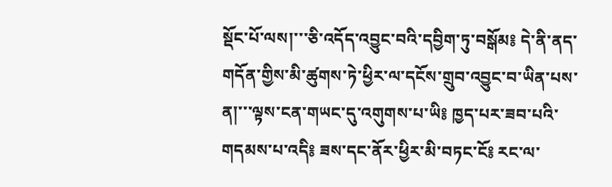སྡོང་པོ་ལས།་་་ཅི་འདོད་འབྱུང་བའི་དབྱིག་ཏུ་བསྒོམ༔ དེ་ནི་ནད་གདོན་གྱིས་མི་ཚུགས་ཏེ་ཕྱིར་ལ་དངོས་གྲུབ་འབྱུང་བ་ཡིན་པས་ན།་་་ལྟས་ངན་གཡང་དུ་འགུགས་པ་ཡི༔ ཁྱད་པར་ཟབ་པའི་གདམས་པ་འདི༔ ཟས་དང་ནོར་ཕྱིར་མི་བཏང་ངོ༔ རང་ལ་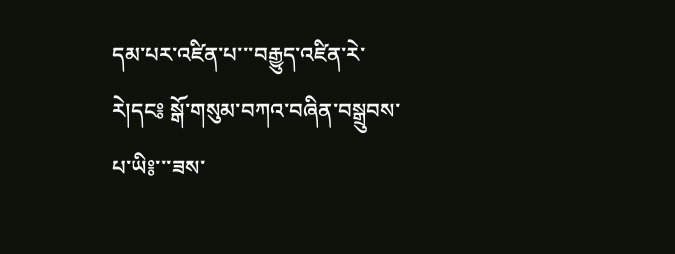དམ་པར་འཛིན་པ་་་བརྒྱུད་འཛིན་རེ་རེ།དང༔ སྒོ་གསུམ་བཀའ་བཞིན་བསྒྲུབས་པ་ཡི༔་་་ཟས་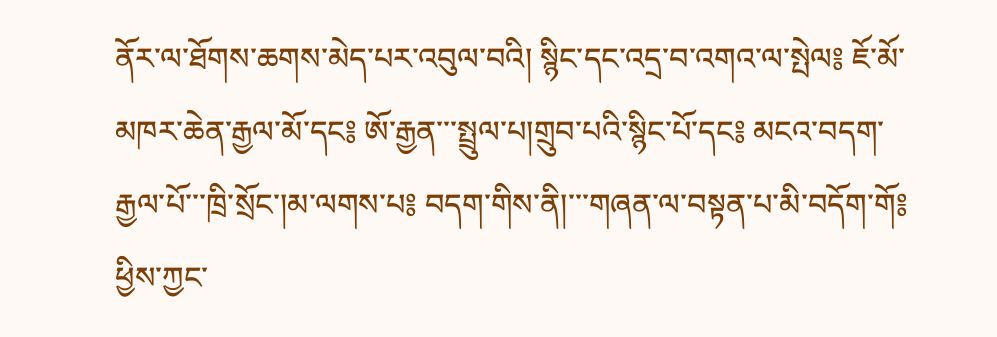ནོར་ལ་ཐོགས་ཆགས་མེད་པར་འབུལ་བའི། སྙིང་དང་འདྲ་བ་འགའ་ལ་སྤེལ༔ ཇོ་མོ་མཁར་ཆེན་རྒྱལ་མོ་དང༔ ཨོ་རྒྱན་་་སྤྲུལ་པ།གྲུབ་པའི་སྙིང་པོ་དང༔ མངའ་བདག་རྒྱལ་པོ་་་ཁྲི་སྲོང་།མ་ལགས་པ༔ བདག་གིས་ནི།་་་གཞན་ལ་བསྟན་པ་མི་བདོག་གོ༔ ཕྱིས་ཀྱང་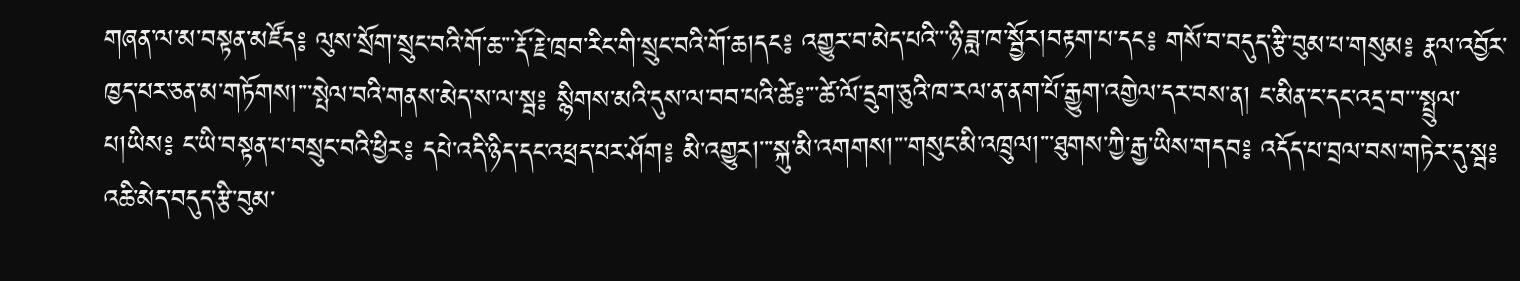གཞན་ལ་མ་བསྟན་མཛོད༔ ལུས་སྲོག་སྲུང་བའི་གོ་ཆ་་་རྡོ་རྗེ་ཁྲབ་རིང་གི་སྲུང་བའི་གོ་ཆ།དང༔ འགྱུར་བ་མེད་པའི་་་ཉི་ཟླ་ཁ་སྦྱོར།བརྟག་པ་དང༔ གསོ་བ་བདུད་རྩི་བུམ་པ་གསུམ༔ རྣལ་འབྱོར་ཁྱད་པར་ཅན་མ་གཏོགས།་་་སྤེལ་བའི་གནས་མེད་ས་ལ་སྦ༔ སྙིགས་མའི་དུས་ལ་བབ་པའི་ཚེ༔་་་ཚེ་ལོ་དྲུག་ཅུའི་ཁ་རལ་ན་ནག་པོ་རྒྱུག་འགྱེལ་དར་བས་ན། ང་མིན་ང་དང་འདྲ་བ་་་སྤྲུལ་པ།ཡིས༔ ང་ཡི་བསྟན་པ་བསྲུང་བའི་ཕྱིར༔ དཔེ་འདི་ཉིད་དང་འཕྲད་པར་ཤོག༔ མི་འགྱུར།་་་སྐུ་མི་འགགས།་་་གསུང་མི་འཁྲུལ།་་་ཐུགས་ཀྱི་རྒྱ་ཡིས་གདབ༔ འདོད་པ་བྲལ་བས་གཏེར་དུ་སྦ༔ འཆི་མེད་བདུད་རྩི་བུམ་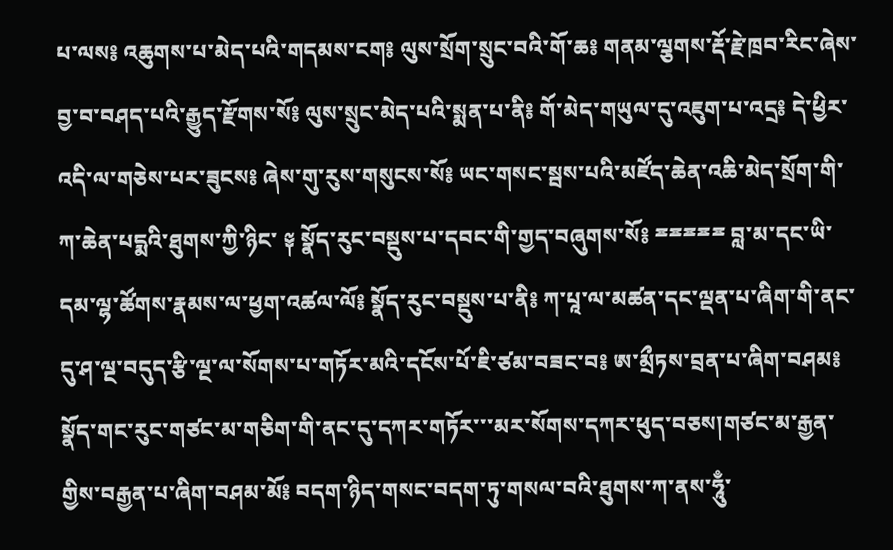པ་ལས༔ འཆུགས་པ་མེད་པའི་གདམས་ངག༔ ལུས་སྲོག་སྲུང་བའི་གོ་ཆ༔ གནམ་ལྕགས་རྡོ་རྗེ་ཁྲབ་རིང་ཞེས་བྱ་བ་བཤད་པའི་རྒྱུད་རྫོགས་སོ༔ ལུས་སྲུང་མེད་པའི་སྨན་པ་ནི༔ གོ་མེད་གཡུལ་དུ་འཇུག་པ་འདྲ༔ དེ་ཕྱིར་འདི་ལ་གཅེས་པར་ཟུངས༔ ཞེས་གུ་རུས་གསུངས་སོ༔ ཡང་གསང་སྦས་པའི་མཛོད་ཆེན་འཆི་མེད་སྲོག་གི་ཀ་ཆེན་པདྨའི་ཐུགས་ཀྱི་ཉིང་ ༈ སྣོད་རུང་བསྡུས་པ་དབང་གི་གྱད་བཞུགས་སོ༔ ྈྈྈྈྈ བླ་མ་དང་ཡི་དམ་ལྷ་ཚོགས་རྣམས་ལ་ཕྱག་འཚལ་ལོ༔ སྣོད་རུང་བསྡུས་པ་ནི༔ ཀ་པཱ་ལ་མཚན་དང་ལྡན་པ་ཞིག་གི་ནང་དུ་ཤ་ལྔ་བདུད་རྩི་ལྔ་ལ་སོགས་པ་གཏོར་མའི་དངོས་པོ་ཇི་ཙམ་བཟང་བ༔ ཨ་མྲྀཏས་བྲན་པ་ཞིག་བཤམ༔ སྣོད་གང་རུང་གཙང་མ་གཅིག་གི་ནང་དུ་དཀར་གཏོར་་་མར་སོགས་དཀར་ཕུད་བཅས།གཙང་མ་རྒྱན་གྱིས་བརྒྱན་པ་ཞིག་བཤམ་མོ༔ བདག་ཉིད་གསང་བདག་ཏུ་གསལ་བའི་ཐུགས་ཀ་ནས་ཧཱུྃ་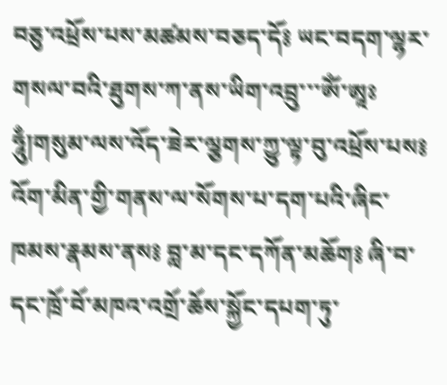བཅུ་འཕྲོས་པས་མཚམས་བཅད་དོ༔ ཡང་བདག་ལྷར་གསལ་བའི་ཐུགས་ཀ་ནས་ཡིག་འབྲུ་་་ཨོཾ་ཨཱཿཧཱུྃ།གསུམ་ལས་འོད་ཟེར་ལྕགས་ཀྱུ་ལྟ་བུ་འཕྲོས་པས༔ འོག་མིན་གྱི་གནས་ལ་སོགས་པ་དག་པའི་ཞིང་ཁམས་རྣམས་ནས༔ བླ་མ་དང་དཀོན་མཆོག༔ ཞི་བ་དང་ཁྲོ་བོ་མཁའ་འགྲོ་ཆོས་སྐྱོང་དཔག་ཏུ་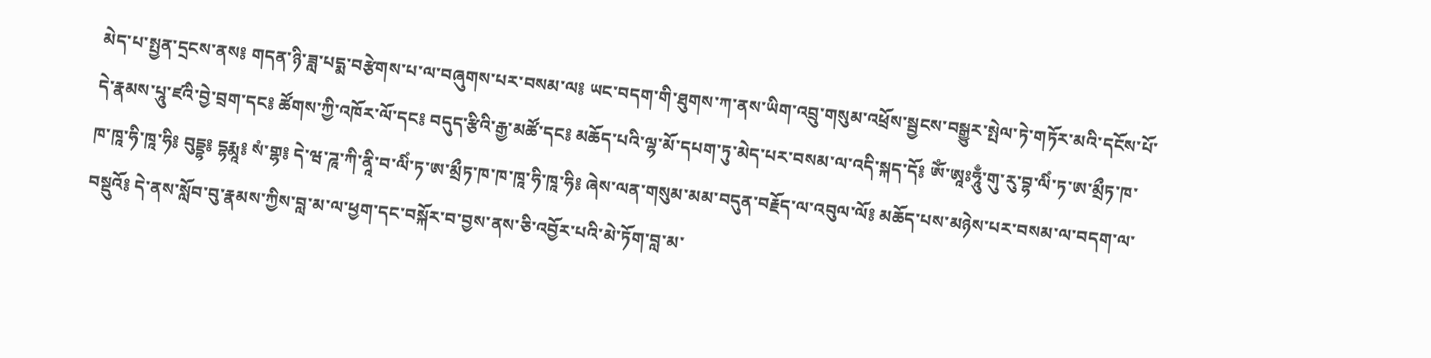མེད་པ་སྤྱན་དྲངས་ནས༔ གདན་ཉི་ཟླ་པདྨ་བརྩེགས་པ་ལ་བཞུགས་པར་བསམ་ལ༔ ཡང་བདག་གི་ཐུགས་ཀ་ནས་ཡིག་འབྲུ་གསུམ་འཕྲོས་སྦྱངས་བསྒྱུར་སྤེལ་ཏེ་གཏོར་མའི་དངོས་པོ་དེ་རྣམས་པཱུ་ཛའི་བྱེ་བྲག་དང༔ ཚོགས་ཀྱི་འཁོར་ལོ་དང༔ བདུད་རྩིའི་རྒྱ་མཚོ་དང༔ མཆོད་པའི་ལྷ་མོ་དཔག་ཏུ་མེད་པར་བསམ་ལ་འདི་སྐད་དོ༔ ཨོཾ་ཨཱཿཧཱུྃ་གུ་རུ་བྷ་ལིཾ་ཏ་ཨ་མྲྀཏ་ཁ་ཁ་ཁཱ་ཧི་ཁཱ་ཧི༔ བུདྡྷ༔ དྷརྨཱ༔ སཾ་གྷ༔ དེ་ཝ་ཌཱ་ཀི་ནཱི་བ་ལིཾ་ཏ་ཨ་མྲྀཏ་ཁ་ཁ་ཁཱ་ཧི་ཁཱ་ཧི༔ ཞེས་ལན་གསུམ་མམ་བདུན་བརྗོད་ལ་འབུལ་ལོ༔ མཆོད་པས་མཉེས་པར་བསམ་ལ་བདག་ལ་བསྡུའོ༔ དེ་ནས་སློབ་བུ་རྣམས་ཀྱིས་བླ་མ་ལ་ཕྱག་དང་བསྐོར་བ་བྱས་ནས་ཅི་འབྱོར་པའི་མེ་ཏོག་བླ་མ་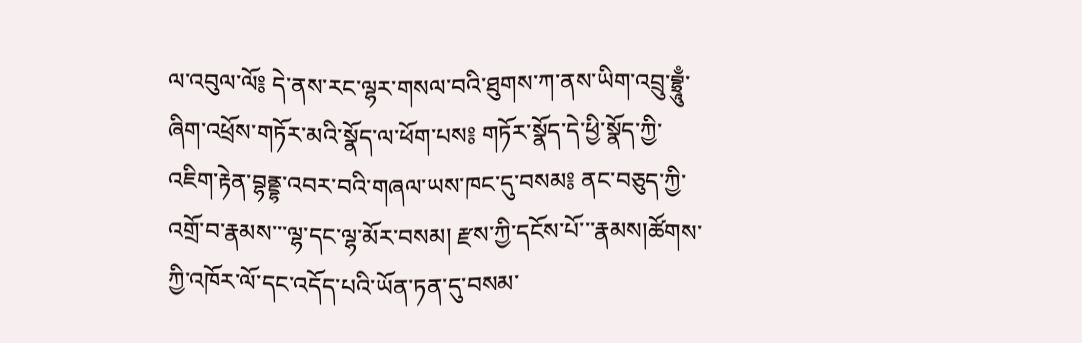ལ་འབུལ་ལོ༔ དེ་ནས་རང་ལྷར་གསལ་བའི་ཐུགས་ཀ་ནས་ཡིག་འབྲུ་བྷྲཱུྃ་ཞིག་འཕྲོས་གཏོར་མའི་སྣོད་ལ་ཕོག་པས༔ གཏོར་སྣོད་དེ་ཕྱི་སྣོད་ཀྱི་འཇིག་རྟེན་བྷནྡྷ་འབར་བའི་གཞལ་ཡས་ཁང་དུ་བསམ༔ ནང་བཅུད་ཀྱི་འགྲོ་བ་རྣམས་་་ལྷ་དང་ལྷ་མོར་བསམ། རྫས་ཀྱི་དངོས་པོ་་་རྣམས།ཚོགས་ཀྱི་འཁོར་ལོ་དང་འདོད་པའི་ཡོན་ཏན་དུ་བསམ་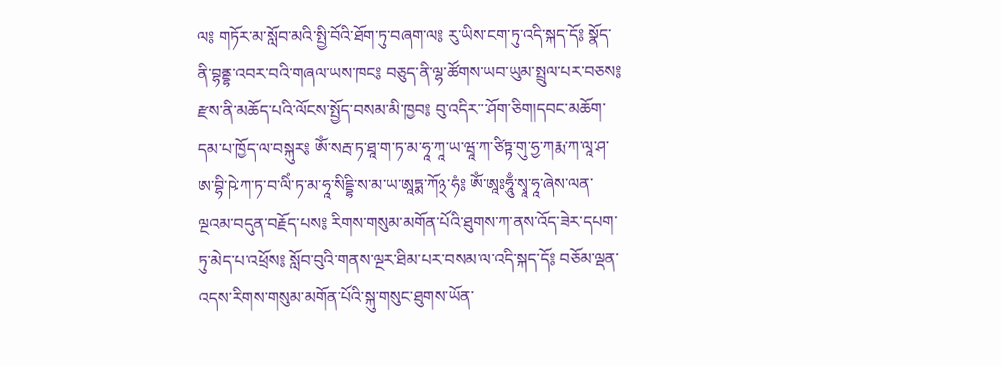ལ༔ གཏོར་མ་སློབ་མའི་སྤྱི་བོའི་ཐོག་ཏུ་བཞག་ལ༔ རུ་ཡིས་ངག་ཏུ་འདི་སྐད་དོ༔ སྣོད་ནི་བྷནྡྷ་འབར་བའི་གཞལ་ཡས་ཁང༔ བཅུད་ནི་ལྷ་ཚོགས་ཡབ་ཡུམ་སྤྲུལ་པར་བཅས༔ རྫས་ནི་མཆོད་པའི་ལོངས་སྤྱོད་བསམ་མི་ཁྱབ༔ བུ་འདིར་་་ཤོག་ཅིག།དབང་མཆོག་དམ་པ་ཁྱོད་ལ་བསྐུར༔ ཨོཾ་སརྦ་ཏ་ཐཱ་ག་ཏ་མ་ཧཱ་ཀཱ་ཡ་ཝཱ་ཀ་ཙིཏྟ་གུ་ཧྱ་ཀརྨ་ཀ་ལཱ་ཤ་ཨ་བྷི་ཥེ་ཀ་ཏ་བ་ལིཾ་ཏ་མ་ཧཱ་སིདྡྷི་ས་མ་ཡ་ཨཱཏྨ་ཀོ྅་ཧཾ༔ ཨོཾ་ཨཱཿཧཱུྃ་སྭཱ་ཧཱ་ཞེས་ལན་ལྔའམ་བདུན་བརྗོད་པས༔ རིགས་གསུམ་མགོན་པོའི་ཐུགས་ཀ་ནས་འོད་ཟེར་དཔག་ཏུ་མེད་པ་འཕྲོས༔ སློབ་བུའི་གནས་ལྔར་ཐིམ་པར་བསམ་ལ་འདི་སྐད་དོ༔ བཅོམ་ལྡན་འདས་རིགས་གསུམ་མགོན་པོའི་སྐུ་གསུང་ཐུགས་ཡོན་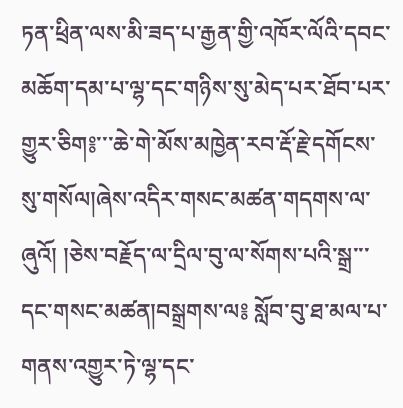ཏན་ཕྲིན་ལས་མི་ཟད་པ་རྒྱན་གྱི་འཁོར་ལོའི་དབང་མཆོག་དམ་པ་ལྷ་དང་གཉིས་སུ་མེད་པར་ཐོབ་པར་གྱུར་ཅིག༔་་་ཆེ་གེ་མོས་མཁྱེན་རབ་རྡོ་རྗེ་དགོངས་སུ་གསོལ།ཞེས་འདིར་གསང་མཚན་གདགས་ལ་ཞུའོ། །ཅེས་བརྗོད་ལ་དྲིལ་བུ་ལ་སོགས་པའི་སྒྲ་་་དང་གསང་མཚན།བསྒྲགས་ལ༔ སློབ་བུ་ཐ་མལ་པ་གནས་འགྱུར་ཏེ་ལྷ་དང་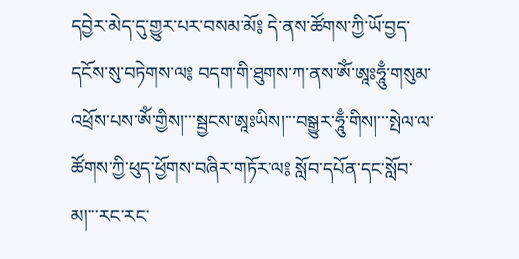དབྱེར་མེད་དུ་གྱུར་པར་བསམ་མོ༔ དེ་ནས་ཚོགས་ཀྱི་ཡོ་བྱད་དངོས་སུ་བཏེགས་ལ༔ བདག་གི་ཐུགས་ཀ་ནས་ཨོཾ་ཨཱཿཧཱུྃ་གསུམ་འཕྲོས་པས་ཨོཾ་གྱིས།་་་སྦྱངས་ཨཱཿཡིས།་་་བསྒྱུར་ཧཱུྃ་གིས།་་་སྤེལ་ལ་ཚོགས་ཀྱི་ཕུད་ཕྱོགས་བཞིར་གཏོར་ལ༔ སློབ་དཔོན་དང་སློབ་མ།་་་རང་རང་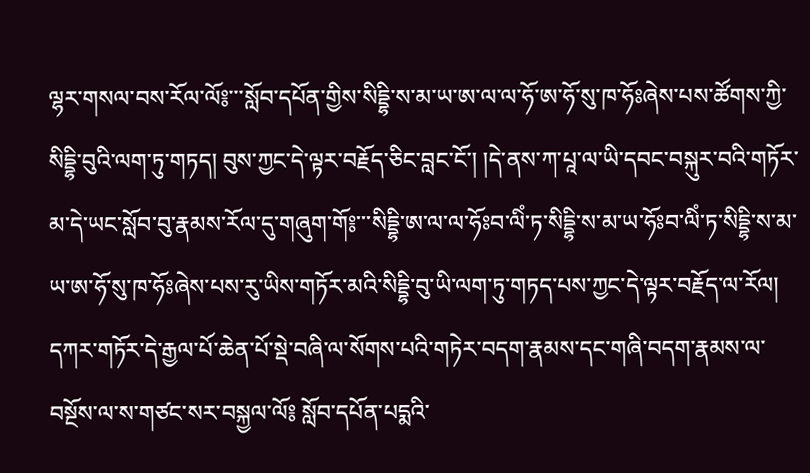ལྷར་གསལ་བས་རོལ་ལོ༔་་་སློབ་དཔོན་གྱིས་སིདྡྷི་ས་མ་ཡ་ཨ་ལ་ལ་ཧོ་ཨ་ཧོ་སུ་ཁ་ཧོཿཞེས་པས་ཚོགས་ཀྱི་སིདྡྷི་བུའི་ལག་ཏུ་གཏད། བུས་ཀྱང་དེ་ལྟར་བརྗོད་ཅིང་བླང་ངོ་། །དེ་ནས་ཀ་པཱ་ལ་ཡི་དབང་བསྐུར་བའི་གཏོར་མ་དེ་ཡང་སློབ་བུ་རྣམས་རོལ་དུ་གཞུག་གོ༔་་་སིདྡྷི་ཨ་ལ་ལ་ཧོཿབ་ལིཾ་ཏ་སིདྡྷི་ས་མ་ཡ་ཧོཿབ་ལིཾ་ཏ་སིདྡྷི་ས་མ་ཡ་ཨ་ཧོ་སུ་ཁ་ཧོཿཞེས་པས་རུ་ཡིས་གཏོར་མའི་སིདྡྷི་བུ་ཡི་ལག་ཏུ་གཏད་པས་ཀྱང་དེ་ལྟར་བརྗོད་ལ་རོལ། དཀར་གཏོར་དེ་རྒྱལ་པོ་ཆེན་པོ་སྡེ་བཞི་ལ་སོགས་པའི་གཏེར་བདག་རྣམས་དང་གཞི་བདག་རྣམས་ལ་བསྔོས་ལ་ས་གཙང་སར་བསྐྱལ་ལོ༔ སློབ་དཔོན་པདྨའི་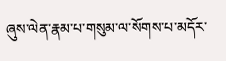ཞུས་ལེན་རྣམ་པ་གསུམ་ལ་སོགས་པ་མདོར་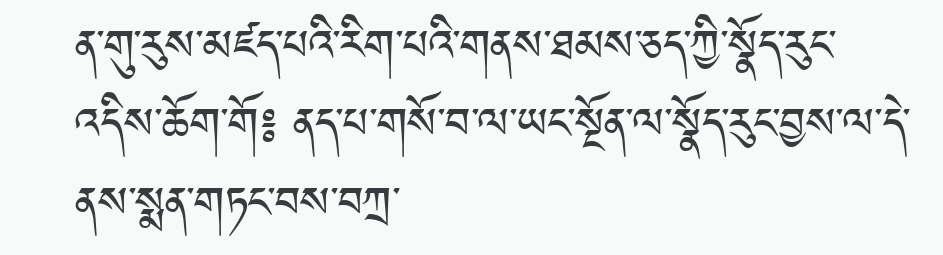ན་གུ་རུས་མཛད་པའི་རིག་པའི་གནས་ཐམས་ཅད་ཀྱི་སྣོད་རུང་འདིས་ཆོག་གོ༔ ནད་པ་གསོ་བ་ལ་ཡང་སྔོན་ལ་སྣོད་རུང་བྱས་ལ་དེ་ནས་སྨན་གཏང་བས་བཀྲ་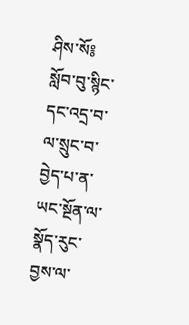ཤིས་སོ༔ སློབ་བུ་སྙིང་དང་འདྲ་བ་ལ་སྲུང་བ་བྱེད་པ་ན་ཡང་སྔོན་ལ་སྣོད་རུང་བྱས་ལ་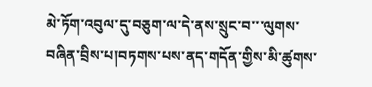མེ་ཏོག་འབུལ་དུ་བཅུག་ལ་དེ་ནས་སྲུང་བ་་་ལུགས་བཞིན་བྲིས་པ།བཏགས་པས་ནད་གདོན་གྱིས་མི་ཚུགས་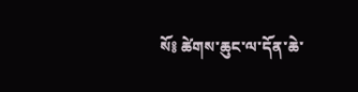སོ༔ ཚེགས་ཆུང་ལ་དོན་ཆེ་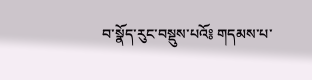བ་སྣོད་རུང་བསྡུས་པའོ༔ གདམས་པ་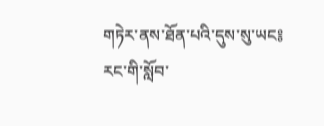གཏེར་ནས་ཐོན་པའི་དུས་སུ་ཡང༔ རང་གི་སློབ་